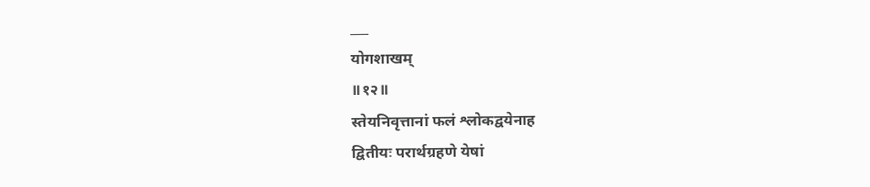___
योगशाखम्
॥१२॥
स्तेयनिवृत्तानां फलं श्लोकद्वयेनाह
द्वितीयः परार्थग्रहणे येषां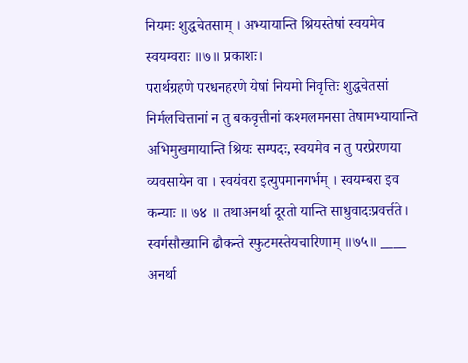नियमः शुद्धचेतसाम् । अभ्यायान्ति श्रियस्तेषां स्वयमेव स्वयम्वराः ॥७॥ प्रकाशः।
परार्थग्रहणे परधनहरणे येषां नियमो निवृत्तिः शुद्धचेतसां निर्मलचित्तानां न तु बकवृत्तीनां कश्मलमनसा तेषामभ्यायान्ति अभिमुखमायान्ति श्रियः सम्पदः, स्वयमेव न तु परप्रेरणया व्यवसायेन वा । स्वयंवरा इत्युपमानगर्भम् । स्वयम्बरा इव कन्याः ॥ ७४ ॥ तथाअनर्था दूरतो यान्ति साधुवादःप्रवर्त्तते। स्वर्गसौख्यानि ढौकन्ते स्फुटमस्तेयचारिणाम् ॥७५॥ ____ अनर्था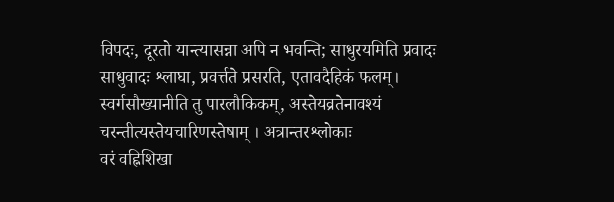विपदः, दूरतो यान्त्यासन्ना अपि न भवन्ति; साधुरयमिति प्रवादः साधुवादः श्लाघा, प्रवर्त्तते प्रसरति, एतावदैहिकं फलम्। स्वर्गसौख्यानीति तु पारलौकिकम्, अस्तेयव्रतेनावश्यं चरन्तीत्यस्तेयचारिणस्तेषाम् । अत्रान्तरश्लोकाः
वरं वह्निशिखा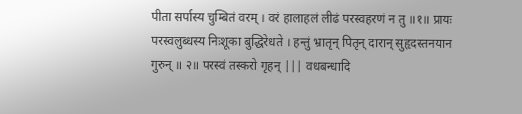पीता सर्पास्य चुम्बितं वरम् । वरं हालाहलं लीढं परस्वहरणं न तु ॥१॥ प्रायः परस्वलुब्धस्य निःशूका बुद्धिरेधते । हन्तुं भ्रातृन् पितृन् दारान् सुहृदस्तनयान गुरुन् ॥ २॥ परस्वं तस्करो गृहन् ||| वधबन्धादि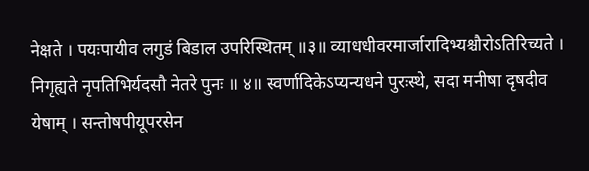नेक्षते । पयःपायीव लगुडं बिडाल उपरिस्थितम् ॥३॥ व्याधधीवरमार्जारादिभ्यश्चौरोऽतिरिच्यते । निगृह्यते नृपतिभिर्यदसौ नेतरे पुनः ॥ ४॥ स्वर्णादिकेऽप्यन्यधने पुरःस्थे, सदा मनीषा दृषदीव येषाम् । सन्तोषपीयूपरसेन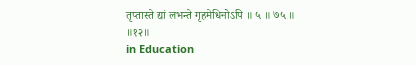तृप्तास्ते द्यां लभन्ते गृहमेधिनोऽपि ॥ ५ ॥ ७५ ॥
॥१२॥
in Education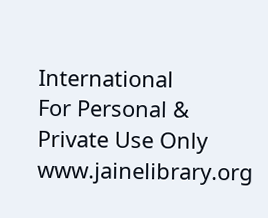International
For Personal & Private Use Only
www.jainelibrary.org